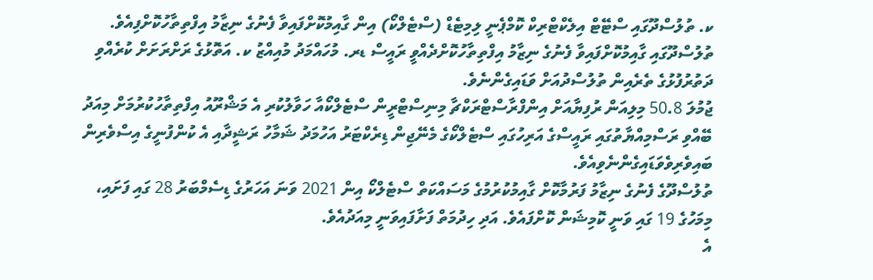ކ. ތުލުސްދޫގައި ސްޓޭޓް އިލެކްޓްރިކް ކޮމްޕެނީ ލިމިޓެޑް (ސްޓެލްކޯ) އިން ގާއިމުކޮށްފައިވާ ފެނުގެ ނިޒާމު އިފްތިތާހުކޮށްފިއެވެ.
ތުލުސްދޫގައި ގާއިމުކޮށްފައިވާ ފެނުގެ ނިޒާމު އިފްތިތާހުކޮށްދެއްވީ ރައީސް ޑރ. މުހައްމަދު މުއިއްޒު ކ. އަތޮޅުގެ ރަށްރަށަށް ކުރެއްވި ދަތުރުފުޅުގެ ތެރެއިން ތުލުސްދުއަށް ވަޑައިގެންނެވެ.
ޖުމުލަ 50.8 މިލިއަން ރުފިޔާއަށް އިންފްރާސްޓްރަކްޗާ މިނިސްޓްރީން ސްޓެލްކޯއާ ހަވާލުކުރި އެ މަޝްރޫއު އިފްތިތާހުކުރުމަށް މިއަދު ބޭއްވި ރަސްމިއްޔާތުގައި ރައީސްގެ އަރިހުގައި ސްޓެލްކޯގެ މެނޭޖިން ޑިރެކްޓަރު އަހުމަދު ޝަމާހު ރަޝީދާއި އެ ކުންފުނީގެ އިސްވެރިން ބައިވެރިވެވަޑައިގެންނެވިއެވެ.
ތުލުސްދޫގެ ފެނުގެ ނިޒާމު ފަރުމާކޮށް ގާއިމުކުރުމުގެ މަސައްކަތް ސްޓެލްކޯ އިން 2021 ވަނަ އަހަރުގެ ޑިސެމްބަރު 28 ގައި ފަށައި، މިމަހުގެ 19 ގައި ވަނީ ކޮމިޝަން ކޮށްފައެވެ. އަދި ހިދުމަތް ފަށާފައިވަނީ މިއަދުއެވެ.
އެ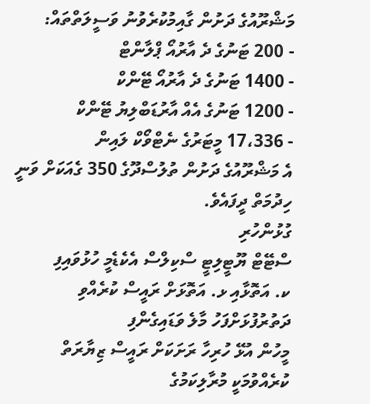މަޝްރޫއުގެ ދަށުން ގާއިމުކުރެވުނު ވަސީލަތްތައް:
- 200 ޓަނުގެ ދެ އާރުއޯ ޕްލާންޓް
- 1400 ޓަނުގެ ދެ އާރުއޯ ޓޭންކް
- 1200 ޓަނުގެ އެއް އާރުޑަބްލިޔު ޓޭންކް
- 17،336 މީޓަރުގެ ނެޓްވޯކް ލައިން
އެ މަޝްރޫއުގެ ދަށުން ތުލުސްދޫގެ 350 ގެއަކަށް ވަނީ ހިދުމަތް ދީފައެވެ.
ގުޅުންހުރި
ސްޓޭޓް ޔޫޓީލިޓީ ސްކިލްސް އެކެޑެމީ ހުޅުވައިފި
ކ. އަތޮޅާއި ޅ. އަތޮޅަށް ރައީސް ކުރެއްވި ދަތުރުފުޅަށްފަހު މާލެ ވަޑައިގެންފި
މީހުން އުޅޭ ހުރިހާ ރަށަކަށް ރައީސް ޒިޔާރަތް ކުރެއްވުމަކީ މުރާލިކަމުގެ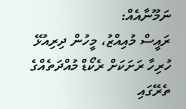ނަމޫނާއެއް:
ރައީސް މުއިއްޒު، މީހުން ދިރިއުޅޭ ހުރިހާ ރަށަކަށް ރެކޯޑް މުއްދަތެއްގެ ތެރޭގައި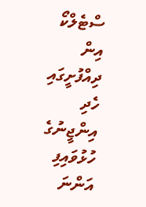ސްޓެލްކޯ އިން ދިއްފުށީގައި ހެދި އިންޖީނުގެ ހުޅުވައިފި
އަންނަ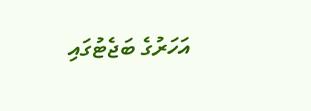އަހަރުގެ ބަޖެޓުގައި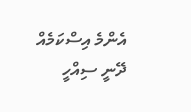އެންމެ އިސްކަމެއް ދޭނީ ސިއްހީ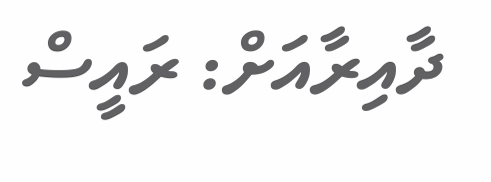ދާއިރާއަށް: ރައީސް